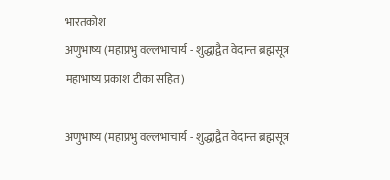भारतकोश
अणुभाष्य (महाप्रभु वल्लभाचार्य - शुद्धाद्वैत वेदान्त ब्रह्मसूत्र महाभाष्य प्रकाश टीका सहित)

अणुभाष्य (महाप्रभु वल्लभाचार्य - शुद्धाद्वैत वेदान्त ब्रह्मसूत्र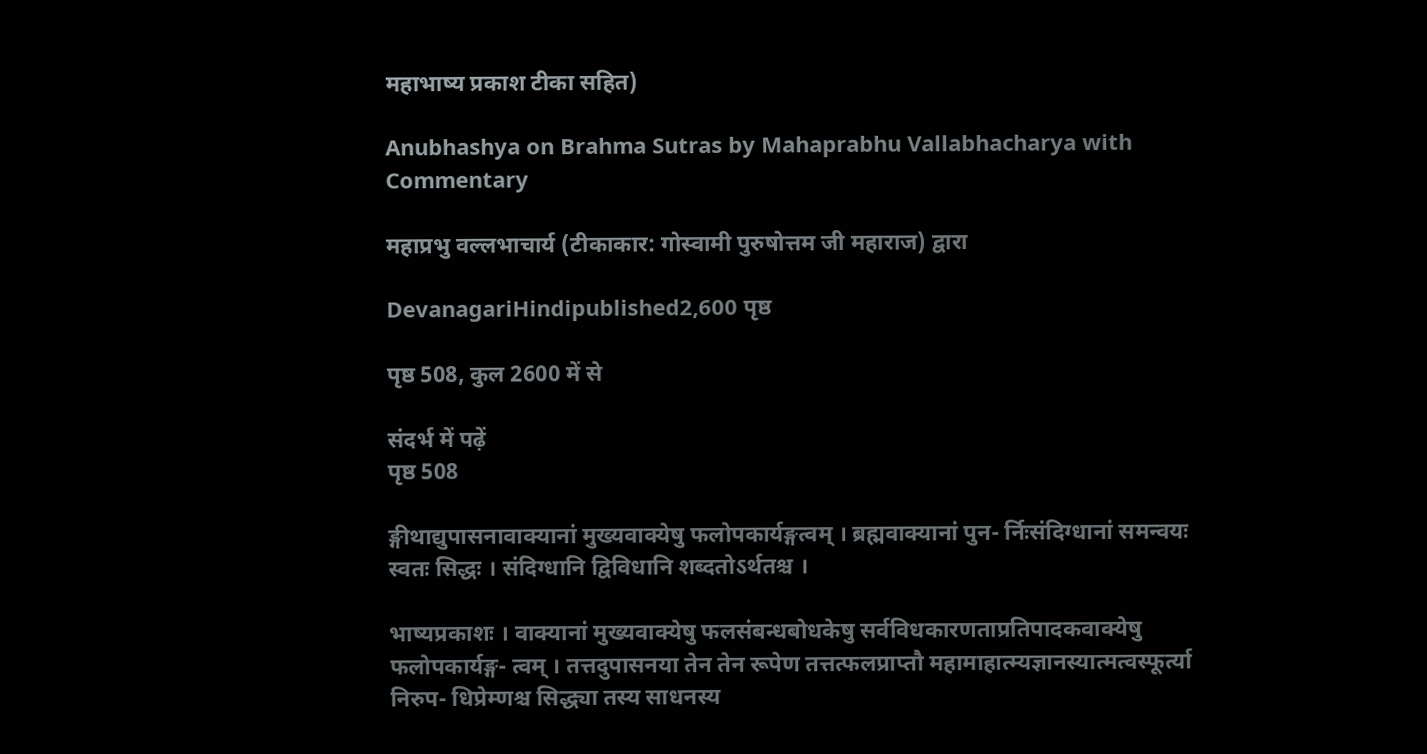महाभाष्य प्रकाश टीका सहित)

Anubhashya on Brahma Sutras by Mahaprabhu Vallabhacharya with Commentary

महाप्रभु वल्लभाचार्य (टीकाकार: गोस्वामी पुरुषोत्तम जी महाराज) द्वारा

DevanagariHindipublished2,600 पृष्ठ

पृष्ठ 508, कुल 2600 में से

संदर्भ में पढ़ें
पृष्ठ 508

ङ्गीथाद्युपासनावाक्यानां मुख्यवाक्येषु फलोपकार्यङ्गत्वम् । ब्रह्मवाक्यानां पुन- र्निःसंदिग्धानां समन्वयः स्वतः सिद्धः । संदिग्धानि द्विविधानि शब्दतोऽर्थतश्च ।

भाष्यप्रकाशः । वाक्यानां मुख्यवाक्येषु फलसंबन्धबोधकेषु सर्वविधकारणताप्रतिपादकवाक्येषु फलोपकार्यङ्ग- त्वम् । तत्तदुपासनया तेन तेन रूपेण तत्तत्फलप्राप्तौ महामाहात्म्यज्ञानस्यात्मत्वस्फूर्त्या निरुप- धिप्रेम्णश्च सिद्ध्या तस्य साधनस्य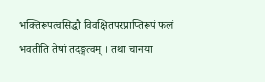भक्तिरूपत्वसिद्धौ विवक्षितपरप्राप्तिरूपं फलं भवतीति तेषां तदङ्गत्वम् । तथा चानया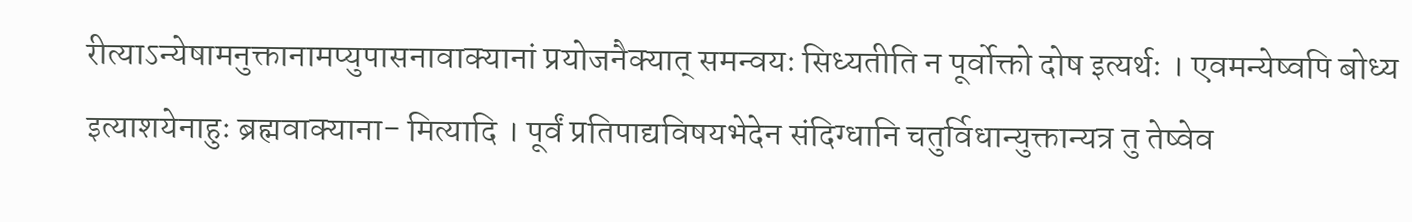रीत्याऽन्येषामनुक्तानामप्युपासनावाक्यानां प्रयोजनैक्यात् समन्वयः सिध्यतीति न पूर्वोक्तो दोष इत्यर्थः । एवमन्येष्वपि बोध्य इत्याशयेनाहुः ब्रह्मवाक्याना- मित्यादि । पूर्वं प्रतिपाद्यविषयभेदेन संदिग्धानि चतुर्विधान्युक्तान्यत्र तु तेष्वेव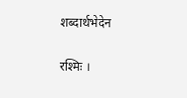शब्दार्थभेदेन

रश्मिः ।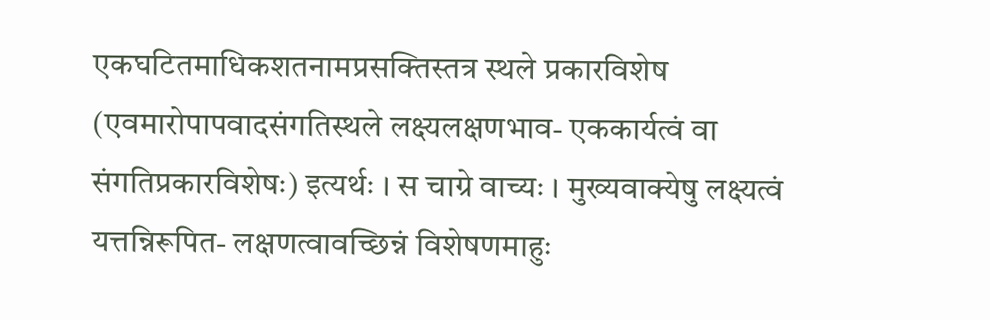एकघटितमाधिकशतनामप्रसक्तिस्तत्र स्थले प्रकारविशेष (एवमारोपापवादसंगतिस्थले लक्ष्यलक्षणभाव- एककार्यत्वं वा संगतिप्रकारविशेषः) इत्यर्थः । स चाग्रे वाच्यः । मुख्यवाक्येषु लक्ष्यत्वं यत्तन्निरूपित- लक्षणत्वावच्छिन्नं विशेषणमाहुः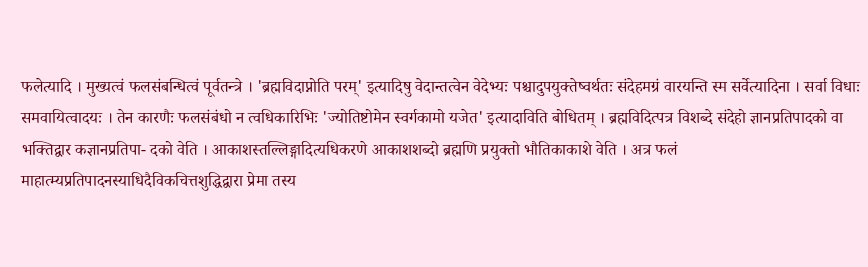फलेत्यादि । मुख्यत्वं फलसंबन्धित्वं पूर्वतन्त्रे । 'ब्रह्मविदाप्नोति परम्' इत्यादिषु वेदान्तत्वेन वेदेभ्यः पश्चादुपयुक्तेष्वर्थतः संदेहमग्रं वारयन्ति स्म सर्वेत्यादिना । सर्वा विधाः समवायित्वादयः । तेन कारणैः फलसंबंधो न त्वधिकारिभिः 'ज्योतिष्टोमेन स्वर्गकामो यजेत' इत्यादाविति बोधितम् । ब्रह्मविदित्पत्र विशब्दे संदेहो ज्ञानप्रतिपादको वा भक्तिद्वार कज्ञानप्रतिपा- दको वेति । आकाशस्तल्लिङ्गादित्यधिकरणे आकाशशब्दो ब्रह्मणि प्रयुक्तो भौतिकाकाशे वेति । अत्र फलं माहात्म्यप्रतिपादनस्याधिदैविकचित्तशुद्धिद्वारा प्रेमा तस्य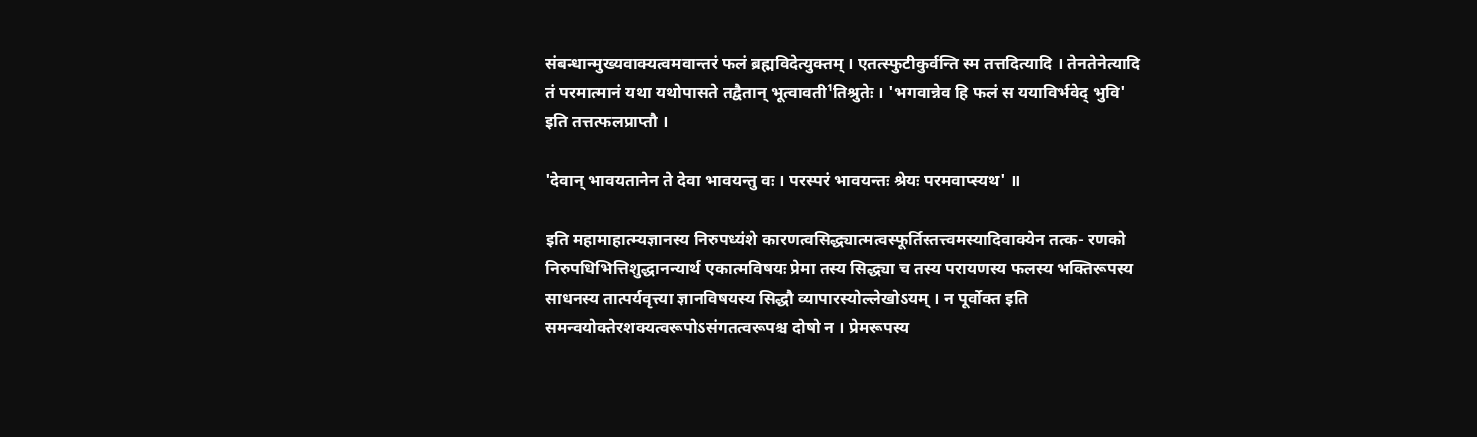संबन्धान्मुख्यवाक्यत्वमवान्तरं फलं ब्रह्मविदेत्युक्तम् । एतत्स्फुटीकुर्वन्ति स्म तत्तदित्यादि । तेनतेनेत्यादि तं परमात्मानं यथा यथोपासते तद्वैतान् भूत्वावती¹तिश्रुतेः । 'भगवान्नेव हि फलं स ययाविर्भवेद् भुवि' इति तत्तत्फलप्राप्तौ ।

'देवान् भावयतानेन ते देवा भावयन्तु वः । परस्परं भावयन्तः श्रेयः परमवाप्स्यथ' ॥

इति महामाहात्म्यज्ञानस्य निरुपध्यंशे कारणत्वसिद्ध्यात्मत्वस्फूर्तिस्तत्त्वमस्यादिवाक्येन तत्क- रणको निरुपधिभित्तिशुद्धानन्यार्थ एकात्मविषयः प्रेमा तस्य सिद्ध्या च तस्य परायणस्य फलस्य भक्तिरूपस्य साधनस्य तात्पर्यवृत्त्या ज्ञानविषयस्य सिद्धौ व्यापारस्योल्लेखोऽयम् । न पूर्वोक्त इति समन्वयोक्तेरशक्यत्वरूपोऽसंगतत्वरूपश्च दोषो न । प्रेमरूपस्य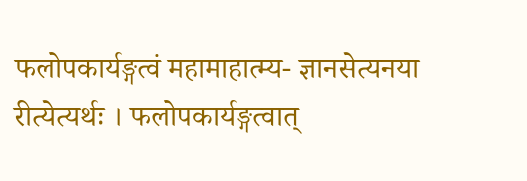फलोपकार्यङ्गत्वं महामाहात्म्य- ज्ञानसेत्यनया रीत्येत्यर्थः । फलोपकार्यङ्गत्वात्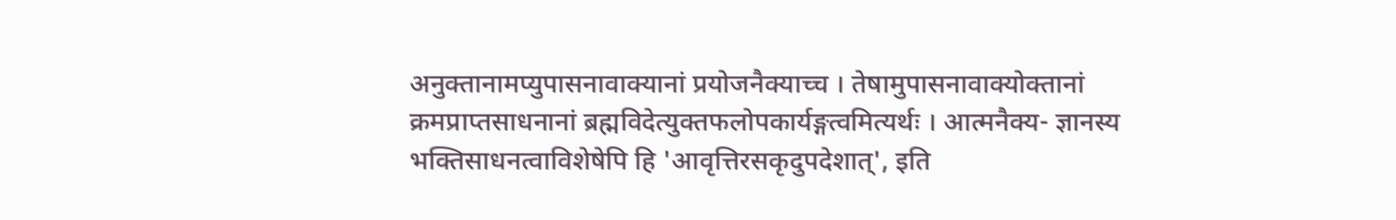अनुक्तानामप्युपासनावाक्यानां प्रयोजनैक्याच्च । तेषामुपासनावाक्योक्तानां क्रमप्राप्तसाधनानां ब्रह्मविदेत्युक्तफलोपकार्यङ्गत्वमित्यर्थः । आत्मनैक्य- ज्ञानस्य भक्तिसाधनत्वाविशेषेपि हि 'आवृत्तिरसकृदुपदेशात्', इति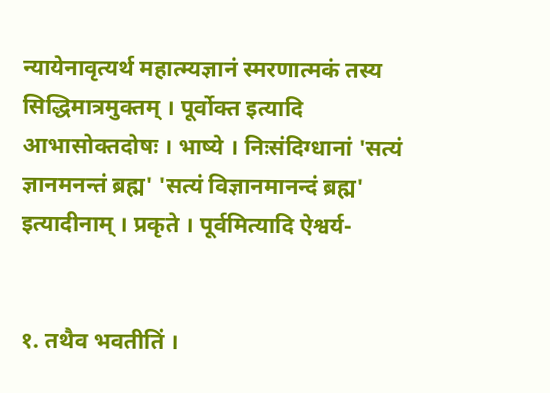न्यायेनावृत्यर्थ महात्म्यज्ञानं स्मरणात्मकं तस्य सिद्धिमात्रमुक्तम् । पूर्वोक्त इत्यादि आभासोक्तदोषः । भाष्ये । निःसंदिग्धानां 'सत्यं ज्ञानमनन्तं ब्रह्म' 'सत्यं विज्ञानमानन्दं ब्रह्म' इत्यादीनाम् । प्रकृते । पूर्वमित्यादि ऐश्वर्य-


१. तथैव भवतीतिं ।